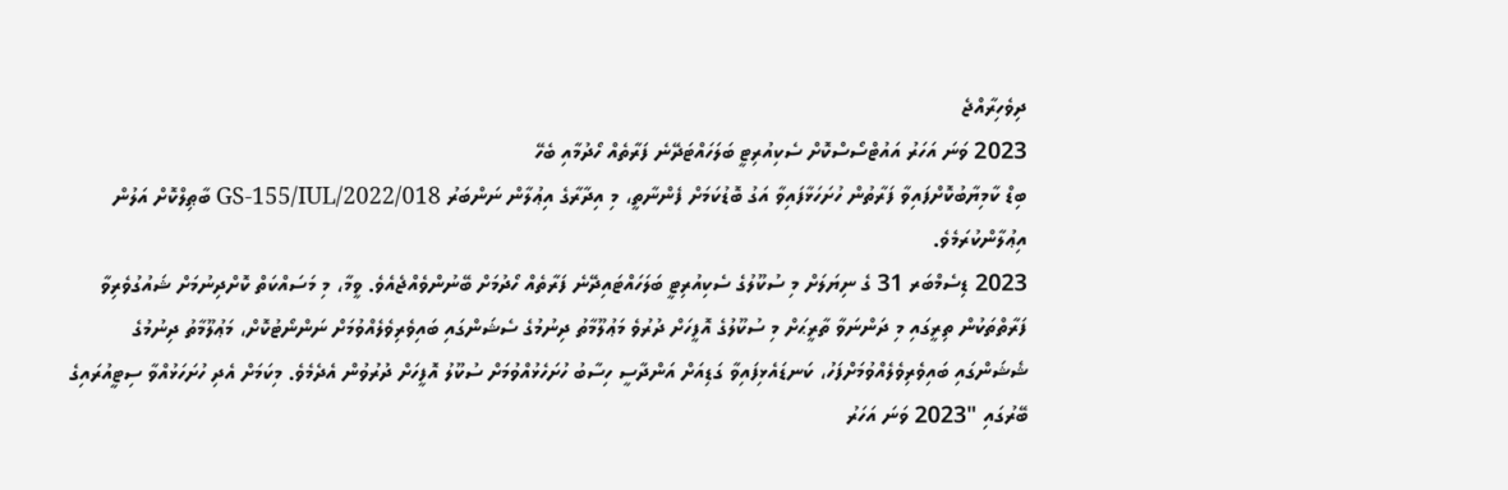ދިވެހިރާއްޖެ
2023 ވަނަ އަހަރު އައުޓްސޯސްކޮށް ސެކިއުރިޓީ ބަލަހައްޓަދޭނެ ފަރާތެއް ހޯދުމާއި ބެހޭ
ބިޑް ކާމިޔާބުކޮށްފައިވާ ފަރާތުން ހުށަހަޅާފައިވާ އަގު ބޮޑުކަމަށް ފެންނާތީ، މި އިދާރާގެ އިޢުލާން ނަންބަރު GS-155/IUL/2022/018 ބާޠިލްކޮށް އަލުން އިޢުލާންކުރަމެވެ.
2023 ޑިސެމްބަރ 31 ގެ ނިޔަލަށް މި ސުކޫލުގެ ސެކިއުރިޓީ ބަލަހައްޓައިދޭނެ ފަރާތެއް ހޯދުމަށް ބޭނުންވެއްޖެއެވެ. ވީމާ، މި މަސައްކަތް ކޮށްދިނުމަށް ޝައުގުވެރިވާ ފަރާތްތަކުން ތިރީގައި މި ދަންނަވާ ތާރީޙަށް މި ސުކޫލުގެ އޮފީހަށް ދުރުވެ މަޢުލޫމާތު ދިނުމުގެ ސެޝަންގައި ބައިވެރިވެލެއްވުމަށް ނަންނޯޓުކޮށް، މަޢުލޫމާތު ދިނުމުގެ ޝެޝަންގައި ބައިވެރިވެލެއްވުމަށްފަހު، ކަނޑައެޅިފައިވާ ގަޑިއަށް އަންދާސީ ހިސާބު ހުށަހެޅުއްވުމަށް ސުކޫލު އޮފީހަށް ދުރުވުން އެދެމެވެ. މިކަމަށް އެދި ހުށަހަޅުއްވާ ސިޓީއުރައިގެ ބޭރުގައި "2023 ވަނަ އަހަރު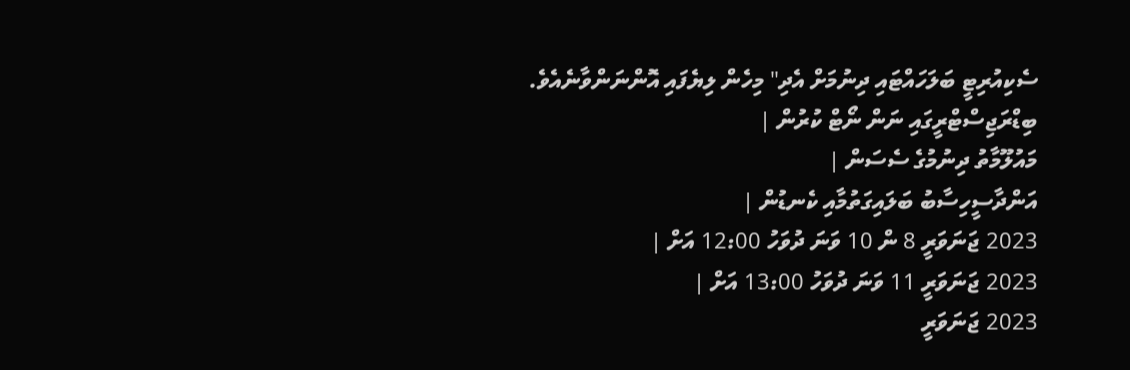ސެކިއުރިޓީ ބަލަހައްޓައި ދިނުމަށް އެދި" މިހެން ލިޔެފައި އޮންނަންވާނެއެވެ.
ބިޑްރަޖިސްޓްރީގައި ނަން ނޯޓް ކުރުން |
މައުލޫމާތު ދިނުމުގެ ސެސަން |
އަންދާސީހިސާބު ބަލައިގަތުމާއި ކެނޑުން |
2023 ޖަނަވަރީ 8 ން 10 ވަނަ ދުވަހު 12:00 އަށް |
2023 ޖަނަވަރީ 11 ވަނަ ދުވަހު 13:00 އަށް |
2023 ޖަނަވަރީ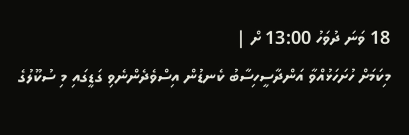18 ވަނަ ދުވަހު 13:00 ށް |
މިކަމަށް ހުށަހަޅުއްވާ އަންދާސީހިސާބު ކެނޑުން އިސްވެދެންނެވި ގަޑީގައި މި ސުކޫލުގެ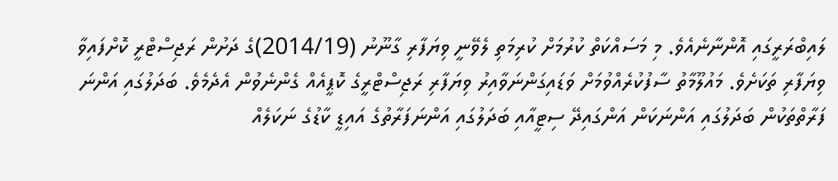ލައިބްރަރީގައި އޮންނާނެއެވެ. މި މަސައްކަތް ކުރުމަށް ކުރިމަތި ލެވޭނީ ވިޔަފާރި ގާނޫނު (2014/19)ގެ ދަށުން ރަޖިސްޓްރީ ކޮށްފައިވާ ވިޔަފާރި ތަކަށެވެ. މައުލޫމާތު ސާފުކުރެއްވުމަށް ވަޑައިގަންނަވާއިރު ވިޔަފާރި ރަޖިސްޓްރީގެ ކޮޕީއެއް ގެންނެވުން އެދެމެވެ. ބަދަލުގައި އަންނަ ފަރާތްތަކުން ބަދަލުގައި އަންނަކަން އަންގައިދޭ ސިޓީއާއި ބަދަލުގައި އަންނަފަރާތުގެ އައިޑީ ކާޑުގެ ނަކަލެއް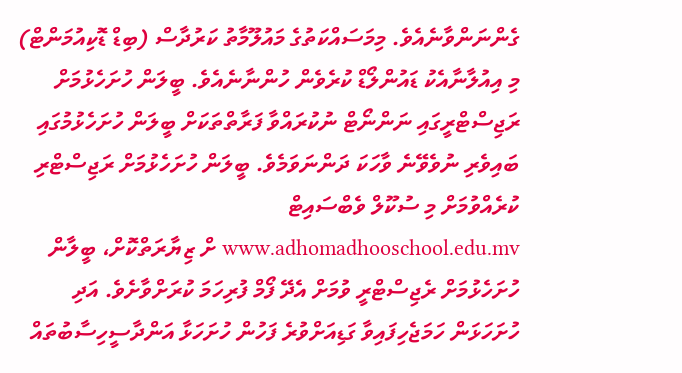ގެންނަންވާނެއެވެ. މިމަސައްކަތުގެ މައުލޫމާތު ކަރުދާސް (ބިޑް ޑޮކިއުމަންޓް) މި އިއުލާނާއެކު ޑައުންލޯޑް ކުރެވެން ހުންނާނެއެވެ. ބީލަން ހުށަހެޅުމަށް ރަޖިސްޓްރީގައި ނަންނޯޓް ނުކުރައްވާ ފަރާތްތަކަށް ބީލަން ހުށަހެޅުމުގައި ބައިވެރި ނުވެވޭނެ ވާހަކަ ދަންނަވަމެވެ. ބީލަން ހުށަހެޅުމަށް ރަޖިސްޓްރި ކުރެއްވުމަށް މި ސުކޫލް ވެބްސައިޓް www.adhomadhooschool.edu.mv ށް ޒިޔާރަތްކޮށް، ބީލާން ހުށަހެޅުމަށް ރެޖިސްޓްރީ ވުމަށް އެދޭ ފޯމް ފުރިހަމަ ކުރަށްވާށެވެ. އަދި ހުށަހަޅަން ހަމަޖެހިފައިވާ ގަޑިއަށްވުރެ ފަހުން ހުށަހަޅާ އަންދާސީހިސާބުތައް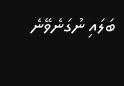ބަލައި ނުގަނެވޭނެ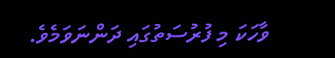ވާހަކަ މި ފުރުސަތުގައި ދަންނަވަމެވެ.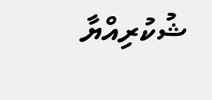ޝުކުރިއްޔާ